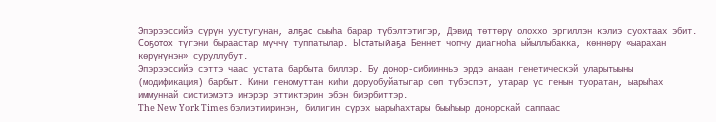Эпэрээссийэ сүрүн уустугунан, алҕас сыыһа барар түбэлтэтигэр, Дэвид төттөрү олоххо эргиллэн кэлиэ суохтаах эбит. Соҕотох түгэни быраастар мүччү туппатылар. Ыстатыйаҕа Беннет чопчу диагноһа ыйыллыбакка, көннөрү «ыарахан көрүҥүнэн» суруллубут.
Эпэрээссийэ сэттэ чаас устата барбыта биллэр. Бу донор-сибиинньэ эрдэ анаан генетическэй уларытыыны (модификация) барбыт. Кини геномуттан киһи доруобуйатыгар сөп түбэспэт, утарар үс генын туоратан, ыарыһах иммуннай систиэмэтэ иҥэрэр эттиктэрин эбэн биэрбиттэр.
The New York Times бэлиэтииринэн, билигин сүрэх ыарыһахтары быыһыыр донорскай саппаас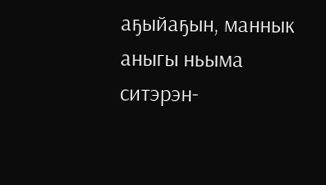аҕыйаҕын, маннык аныгы ньыма ситэрэн-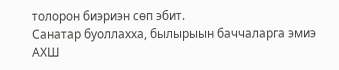толорон биэриэн сөп эбит.
Санатар буоллахха, былырыын баччаларга эмиэ АХШ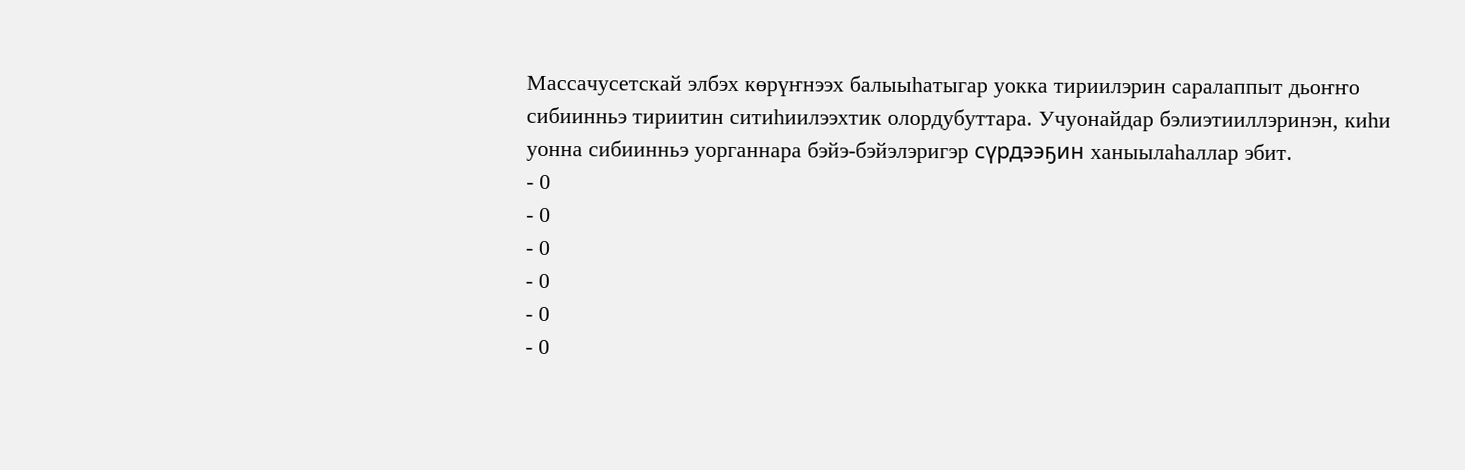Массачусетскай элбэх көрүҥнээх балыыһатыгар уокка тириилэрин саралаппыт дьоҥҥо сибиинньэ тириитин ситиһиилээхтик олордубуттара. Учуонайдар бэлиэтииллэринэн, киһи уонна сибиинньэ уорганнара бэйэ-бэйэлэригэр сүрдээҕин ханыылаһаллар эбит.
- 0
- 0
- 0
- 0
- 0
- 0